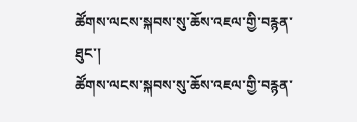ཚོགས་ལངས་སྐབས་སུ་ཆོས་འཇལ་གྱི་བརྙན་ཐུང་།
ཚོགས་ལངས་སྐབས་སུ་ཆོས་འཇལ་གྱི་བརྙན་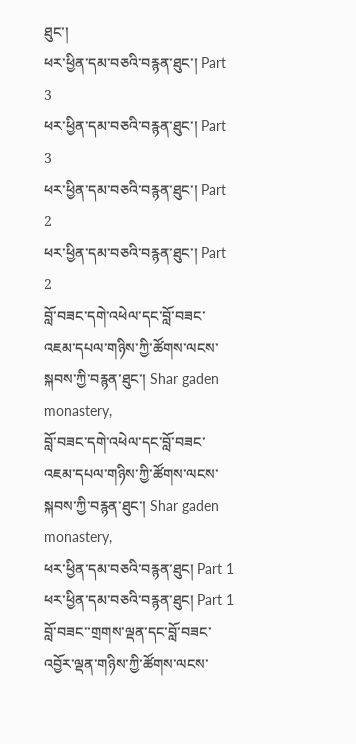ཐུང་།
ཕར་ཕྱིན་དམ་བཅའི་བརྙན་ཐུང་། Part 3
ཕར་ཕྱིན་དམ་བཅའི་བརྙན་ཐུང་། Part 3
ཕར་ཕྱིན་དམ་བཅའི་བརྙན་ཐུང་། Part 2
ཕར་ཕྱིན་དམ་བཅའི་བརྙན་ཐུང་། Part 2
བློ་བཟང་དགེ་འཕེལ་དང་བློ་བཟང་འཇམ་དཔལ་གཉིས་ཀྱི་ཚོགས་ལངས་སྐབས་ཀྱི་བརྙན་ཐུང་། Shar gaden monastery,
བློ་བཟང་དགེ་འཕེལ་དང་བློ་བཟང་འཇམ་དཔལ་གཉིས་ཀྱི་ཚོགས་ལངས་སྐབས་ཀྱི་བརྙན་ཐུང་། Shar gaden monastery,
ཕར་ཕྱིན་དམ་བཅའི་བརྙན་ཐུང། Part 1
ཕར་ཕྱིན་དམ་བཅའི་བརྙན་ཐུང། Part 1
བློ་བཟང་་གྲགས་ལྡན་དང་བློ་བཟང་འབྱོར་ལྡན་གཉིས་ཀྱི་ཚོགས་ལངས་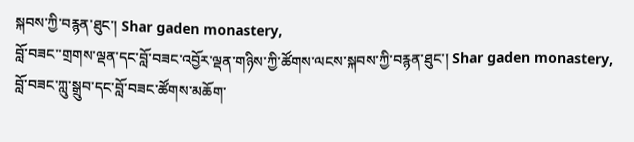སྐབས་ཀྱི་བརྙན་ཐུང་། Shar gaden monastery,
བློ་བཟང་་གྲགས་ལྡན་དང་བློ་བཟང་འབྱོར་ལྡན་གཉིས་ཀྱི་ཚོགས་ལངས་སྐབས་ཀྱི་བརྙན་ཐུང་། Shar gaden monastery,
བློ་བཟང་ཀླུ་སྒྲུབ་དང་བློ་བཟང་ཚོགས་མཆོག་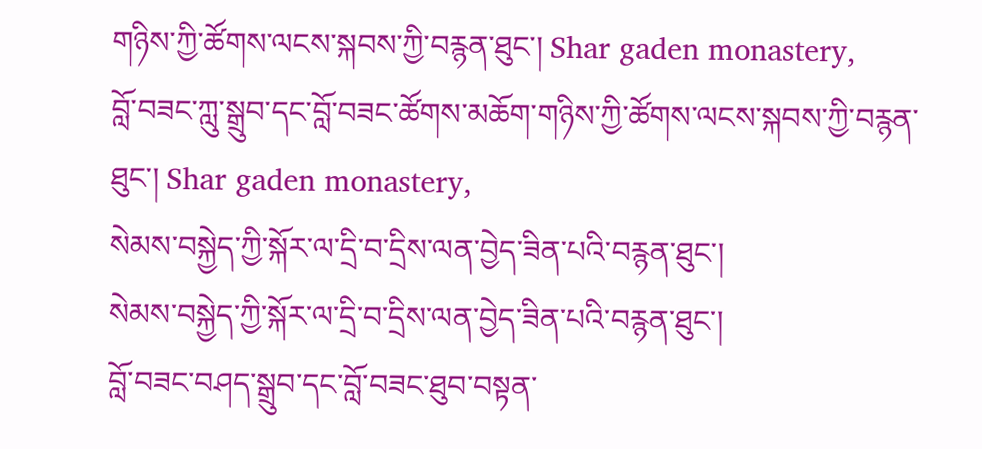གཉིས་ཀྱི་ཚོགས་ལངས་སྐབས་ཀྱི་བརྙན་ཐུང་། Shar gaden monastery,
བློ་བཟང་ཀླུ་སྒྲུབ་དང་བློ་བཟང་ཚོགས་མཆོག་གཉིས་ཀྱི་ཚོགས་ལངས་སྐབས་ཀྱི་བརྙན་ཐུང་། Shar gaden monastery,
སེམས་བསྐྱེད་ཀྱི་སྐོར་ལ་དྲི་བ་དྲིས་ལན་བྱེད་ཟིན་པའི་བརྙན་ཐུང་།
སེམས་བསྐྱེད་ཀྱི་སྐོར་ལ་དྲི་བ་དྲིས་ལན་བྱེད་ཟིན་པའི་བརྙན་ཐུང་།
བློ་བཟང་བཤད་སྒྲུབ་དང་བློ་བཟང་ཐུབ་བསྟན་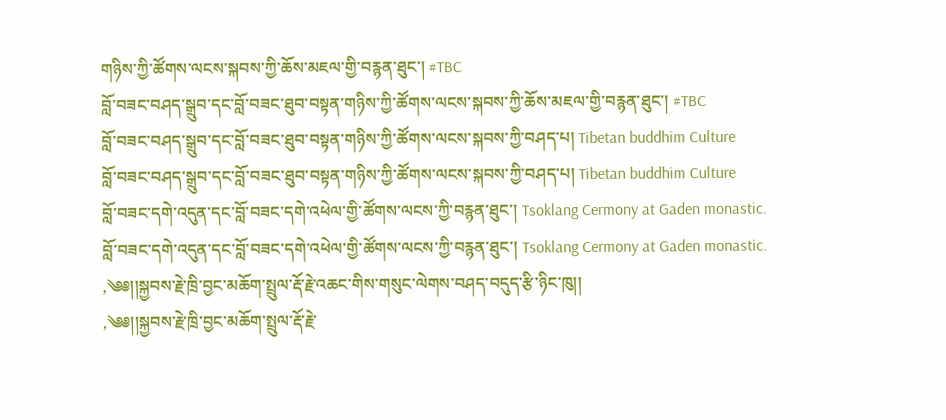གཉིས་ཀྱི་ཚོགས་ལངས་སྐབས་ཀྱི་ཆོས་མཇལ་གྱི་བརྙན་ཐུང་། #TBC
བློ་བཟང་བཤད་སྒྲུབ་དང་བློ་བཟང་ཐུབ་བསྟན་གཉིས་ཀྱི་ཚོགས་ལངས་སྐབས་ཀྱི་ཆོས་མཇལ་གྱི་བརྙན་ཐུང་། #TBC
བློ་བཟང་བཤད་སྒྲུབ་དང་བློ་བཟང་ཐུབ་བསྟན་གཉིས་ཀྱི་ཚོགས་ལངས་སྐབས་ཀྱི་བཤད་པ། Tibetan buddhim Culture
བློ་བཟང་བཤད་སྒྲུབ་དང་བློ་བཟང་ཐུབ་བསྟན་གཉིས་ཀྱི་ཚོགས་ལངས་སྐབས་ཀྱི་བཤད་པ། Tibetan buddhim Culture
བློ་བཟང་དགེ་འདུན་དང་བློ་བཟང་དགེ་འཕེལ་གྱི་ཚོགས་ལངས་ཀྱི་བརྙན་ཐུང་། Tsoklang Cermony at Gaden monastic.
བློ་བཟང་དགེ་འདུན་དང་བློ་བཟང་དགེ་འཕེལ་གྱི་ཚོགས་ལངས་ཀྱི་བརྙན་ཐུང་། Tsoklang Cermony at Gaden monastic.
,༄༅།།སྐྱབས་རྗེ་ཁྲི་བྱང་མཆོག་སྤྲུལ་རྡོ་རྗེ་འཆང་གིས་གསུང་ལེགས་བཤད་བདུད་རྩི་ཉིང་ཁུ།།
,༄༅།།སྐྱབས་རྗེ་ཁྲི་བྱང་མཆོག་སྤྲུལ་རྡོ་རྗེ་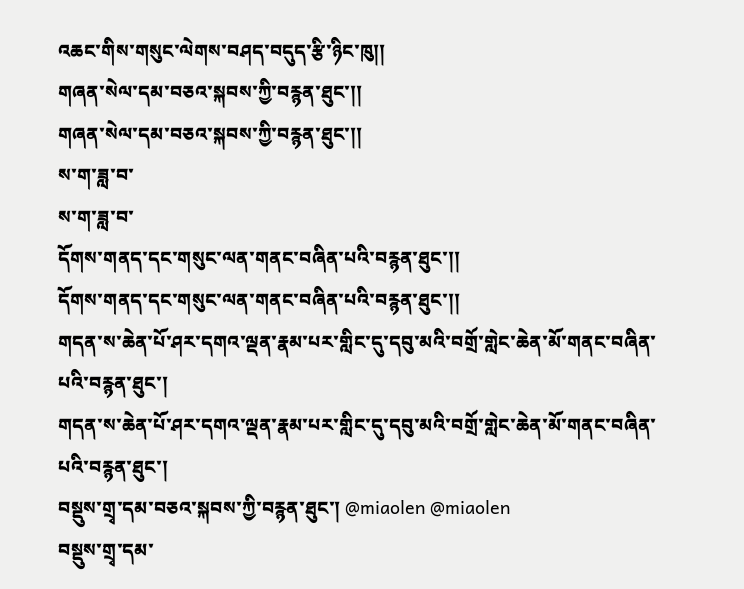འཆང་གིས་གསུང་ལེགས་བཤད་བདུད་རྩི་ཉིང་ཁུ།།
གཞན་སེལ་དམ་བཅའ་སྐབས་ཀྱི་བརྙན་ཐུང་།།
གཞན་སེལ་དམ་བཅའ་སྐབས་ཀྱི་བརྙན་ཐུང་།།
ས་ག་ཟླ་བ་
ས་ག་ཟླ་བ་
དོགས་གནད་དང་གསུང་ལན་གནང་བཞིན་པའི་བརྙན་ཐུང་།།
དོགས་གནད་དང་གསུང་ལན་གནང་བཞིན་པའི་བརྙན་ཐུང་།།
གདན་ས་ཆེན་པོ་ཤར་དགའ་ལྡན་རྣམ་པར་གླིང་དུ་དབུ་མའི་བགྲོ་གླེང་ཆེན་མོ་གནང་བཞིན་པའི་བརྙན་ཐུང་།
གདན་ས་ཆེན་པོ་ཤར་དགའ་ལྡན་རྣམ་པར་གླིང་དུ་དབུ་མའི་བགྲོ་གླེང་ཆེན་མོ་གནང་བཞིན་པའི་བརྙན་ཐུང་།
བསྡུས་གྲྭ་དམ་བཅའ་སྐབས་ཀྱི་བརྙན་ཐུང་། @miaolen @miaolen
བསྡུས་གྲྭ་དམ་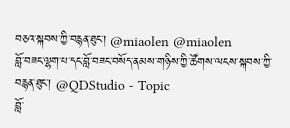བཅའ་སྐབས་ཀྱི་བརྙན་ཐུང་། @miaolen @miaolen
བློ་བཟང་ལྷག་པ་དང་བློ་བཟང་བསོད་ནམས་གཉིས་ཀྱི་ཚོགས་ལངས་སྐབས་ཀྱི་བརྙན་ཐུང་། @QDStudio - Topic
བློ་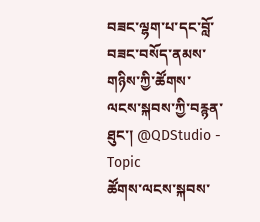བཟང་ལྷག་པ་དང་བློ་བཟང་བསོད་ནམས་གཉིས་ཀྱི་ཚོགས་ལངས་སྐབས་ཀྱི་བརྙན་ཐུང་། @QDStudio - Topic
ཚོགས་ལངས་སྐབས་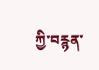ཀྱི་བརྙན་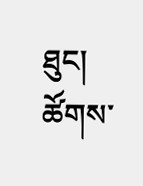ཐུང།
ཚོགས་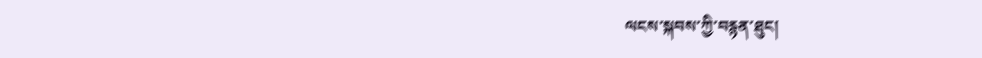ལངས་སྐབས་ཀྱི་བརྙན་ཐུང།